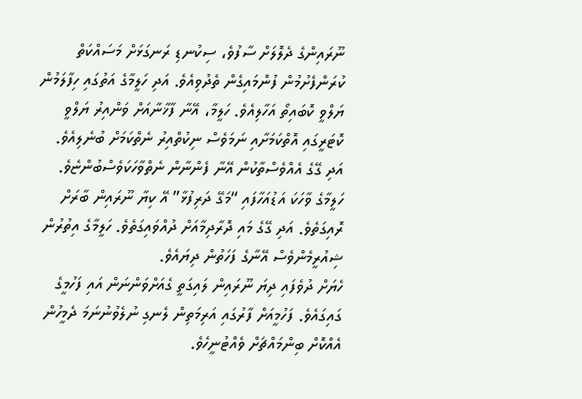ނޫރައިންގެ ދެލޮލަށް ސާފުވެ، ސިކުނޑި ރަނގަޅަށް މަސައްކަތް ކުރަންފެށުމުން ފުންމައިގެން ތެދުވިއެވެ. އަދި ހަލީމާގެ އަތުގައި ހިފާލަމުން ޔަލްވީ ކޮބައިތޯ އަހާލިއެވެ. ހަލީމާ، އޭނާ ފާޚާނާއަށް ވަންއިރު ޔަލްވީ ކޮޓަރީގައި އޮތްކަމަށާއި ނަމަވެސް ނިކުތްއިރު ނެތްކަމަށް ބުނެލިއެވެ. އަދި ގޭގެ އެއްވެސްތާކުން އޭނާ ފެންނާން ނެތްވާހަކަވެސްބުންޏެވެ. ހަލީމާގެ ވާހަކަ އަޑުއަހާފައި “މަގޭ ދަރިފުޅާ” އޭ ކިޔާ ނޫރައިން ބާރަށް ރޮއިގަތެވެ. އަދި ގޭގެ މައި ދޮރާދިމާއަށް ދުއްވައިގަތެވެ. ހަލީމާގެ އިތުރުން ޝިއުރީމެންވެސް އޭނާގެ ފަހަތުން ދިޔައެވެ.
ހެޔަށް ދުވެފައި ދިޔަ ނޫރައިން ލައިގަތީ ގެއަށްވަންނަން އައި ފަހުމީގެ ގައިގައެވެ. ފަހުމީއަށް ފާރުގައި އަރިމަތިން ލެނގި ނުލެވުނުނަމަ ދެމީހުން އެއްކޮށް ބިންމައްޗަށް ވެއްޓުނީހެވެ.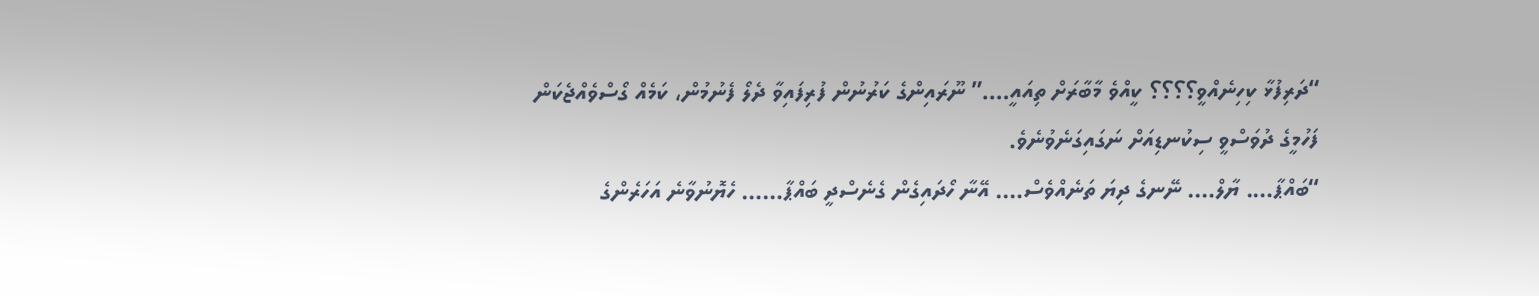“ދަރިފުޅާ ކިހިނެއްވީ؟؟؟؟ ކީއްވެ މާބާރަށް ތިއައީ….” ނޫރައިންގެ ކަރުނުން ފުރިފައިވާ ދެލޯ ފެނުމުން، ކަމެއް ގޯސްވެއްޖެކަން ފަހުމީގެ ދުވަސްވީ ސިކުނޑިއަށް ނަގައިގަނެވުނެވެ.
“ބައްޕާ…. ޔާލް…. ނޭނގެ ދިޔަ ތަނެއްވެސް…. އޭނާ ހޯދައިގެން ގެނެސްދީ ބައްޕާ…… ހެޔޮނުވާނެ އަހަރެންގެ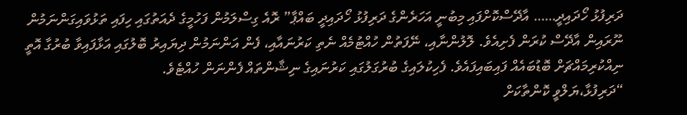ދަރިފުޅު ހޯދައިދީ…… އާދޭސްކޮށްފައި މިބުނީ އަހަރެންގެ ދަރިފުޅު ހޯދައިދީ ބައްޕާ” ރޮއެ ގިސްލަމުން ފަހުމީގެ ދެއަތުގައި ހިފައި ތަޅުވައިގަންނަމުން ނޫރައިން އާދޭސް ކުރަން ފެށިއެވެ. ލޮލުންނާއި، ނޭފަތުން ހުއްޓުމެއް ނެތި ކަރުނައާއި، ފެން އަންނަމުން ދިޔައިރު ބޮލުގައި އަޅާފައިވާ ބުރުގާ އޮތީ ނިއްކުރިމައްޗަށް ބޮޑުބައެއް ފައިބައިފައެވެ. ފެހިކުލައިގެ ބުރުގަލުގައި ކަރުނައިގެ ނިޝާންތައް ފެންނަން ހުއްޓެވެ.
“ދަރިފުޅާ،ޔަލްވީ ކޮންތާކަށް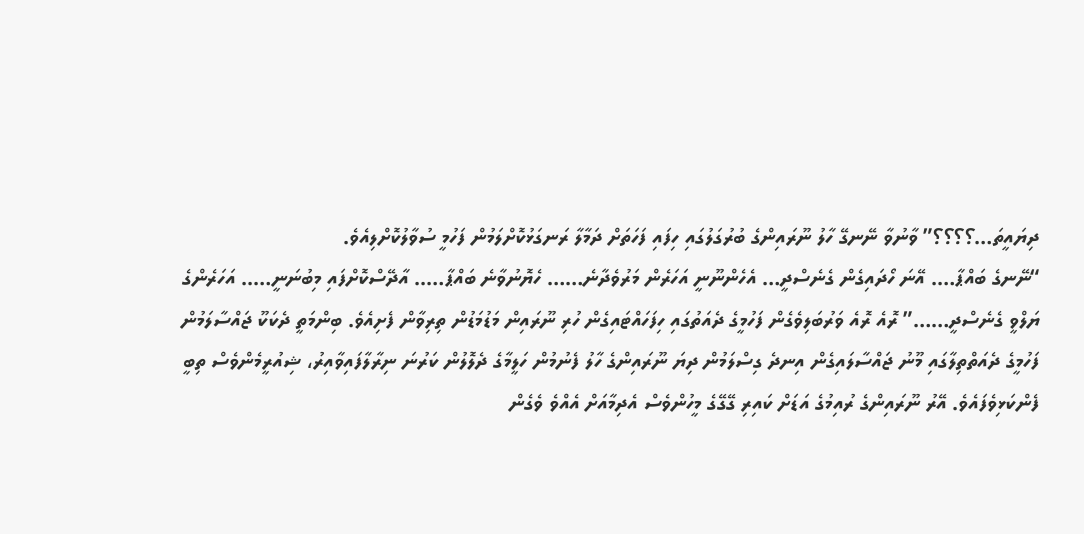ދިޔައީތަ…؟؟؟؟” ވާނުވާ ނޭނގޭ ހާލު ނޫރައިންގެ ބުރުގަލުގައި ހިފައި ފަހަތަށް ދަމާލާ ރަނގަޅުކޮށްލަމުން ފަހުމީ ސުވާލުކޮށްލިއެވެ.
“ނޭނގެ ބައްޕާ…. އޭނަ ހޯދައިގެން ގެނެސްދީ… އެހެންނޫނީ އަހަރެން މަރުވެދާނެ…… ހެޔޮނުވާނެ ބައްޕާ….. އާދޭސްކޮށްފައި މިބުނަނީ….. އަހަރެންގެ ޔަލްވީ ގެނެސްދީ……” ރޮއެ ރޮއެ ވަރުބަލިވެގެން ފަހުމީގެ ދެއަތުގައި ހިފަހައްޓައިގެން ހުރި ނޫރައިން މަޑުމަޑުން ތިރިވާން ފެށިއެވެ. ބިންމަތީ ދެކަކޫ ޖައްސާލަމުން ފަހުމީގެ ދެއަތްތިލާގައި މޫނު ޖައްސާލައިގެން އިނދެ ގިސްލަމުން ދިޔަ ނޫރައިންގެ ހާލު ފެނުމުން ހަލީމާގެ ދެލޮލުން ކަރުނަ ނިރާލާފައިވާއިރު، ޝިއުރީމެންވެސް ތިބީ ފެންކަޅިވެފައެވެ. އޭރު ނޫރައިންގެ ރުއިމުގެ އަޑަށް ކައިރި ގޭގޭގެ މީހުންވެސް އެދިމާއަށް އެއްވެ ވެގެން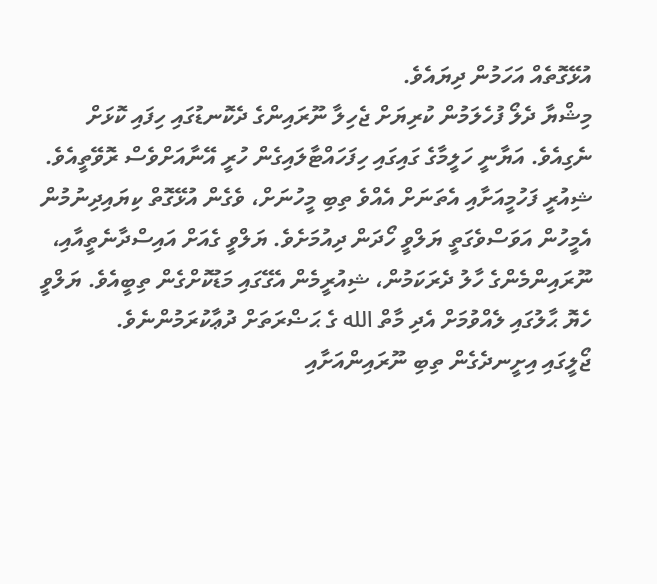އުޅޭގޮތެއް އަހަމުން ދިޔައެވެ.
މިޝްޔާ ދެލޯ ފުހެލަމުން ކުރިޔަށް ޖެހިލާ ނޫރައިންގެ ދެކޮނޑުގައި ހިފައި ކޮޅަށް ނެގިއެވެ. އަޔާނީ ހަލީމާގެ ގައިގައި ހިފަހައްޓާލައިގެން ހުރީ އޭނާއަށްވެސް ރޮވޭތީއެވެ. ޝިއުރީ ފަހުމީއަށާއި އެތަނަށް އެއްވެ ތިބި މީހުނަށް، ވެގެން އުޅޭގޮތް ކިޔައިދިނުމުން އެމީހުން އަވަސްވެގަތީ ޔަލްވީ ހޯދަން ދިއުމަށެވެ. ޔަލްވީ ގެއަށް އައިސްދާނެތީއާއި، ނޫރައިންމެންގެ ހާލު ދެރަކަމުން، ޝިއުރީމެން އެގޭގައި މަޑުކޮށްގެން ތިބީއެވެ. ޔަލްވީ ހެޔޮ ޙާލުގައި ލެއްވުމަށް އެދި މާތް الله ގެ ޙަޟްރަތަށް ދުޢާކުރަމުންނެވެ.
ޖޯލީގައި އިށީނދެގެން ތިބި ނޫރައިންއަށާއި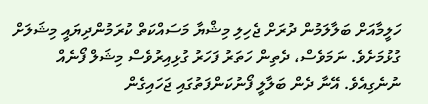ހަލީމާއަށް ބަލާލަމުން ދުރަށް ޖެހިލި މިޝްޔާ މަސައްކަތް ކުރަމުންދިޔައީ މިޝަލަށް ގުޅުމަށެވެ. ނަމަވެސް، ދެތިން ހަތަރު ފަހަރު ގުޅިއިރުވެސް މިޝަލް ފޯނެއް ނުނެގިއެވެ. އޭނާ ދެން ބަލާލީ ފޯނުކަންފަތުގައި ޖަހައިގެން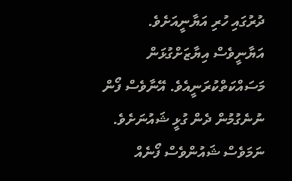ދުރުގައި ހުރި އަޔާނީއަށެވެ. އަޔާނީވެސް އިޔާޒަށްގުޅަން މަސައްކަތްކުރަނީއެވެ. އޭނާވެސް ފޯން ނުނެގުމުން ދެން ގުޅީ ޝައުނަށެވެ. ނަމަވެސް ޝައުންވެސް ފޯނެއް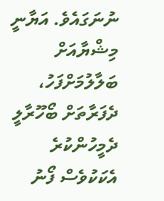ނުނަގައެވެ. އަޔާނީ މިޝްޔާއަށް ބަލާލުމަށްފަހު، ދެފަރާތަށް ބޯހޫރާލީ ދެމީހުންކުރެ އެކަކުވެސް ފޯނު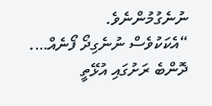ނުނެގުމުންނެވެ.
“އެކަކުވެސް ނުނެގިދޯ ފޯނެއް…. ދޮންބެ ރަށުގައި އުޅޭތީ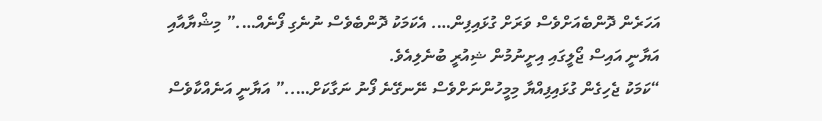އަހަރެން ދޮންބެއަށްވެސް ވަރަށް ގުޅައިފިން…. އެކަމަކު ދޮންބެވެސް ނުނެގި ފޯނެއް….” މިޝްޔާއާއި އަޔާނީ އައިސް ޖޯލީގައި އިށީނުމުން ޝިއުރީ ބުނެލިއެވެ.
“ކަމަކު ޖެހިގެން ގުޅައިފިއްޔާ މިމީހުންނަށްވެސް ނޭނގޭނެ ފޯނު ނަގާކަށް…..” އަޔާނީ އަނެއްކާވެސް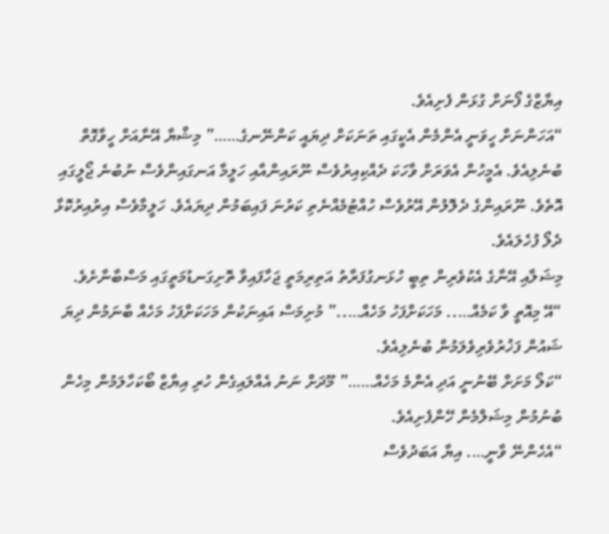އިޔާޒްގެ ފޯނަށް ގުޅަން ފެށިއެވެ.
“އަހަންނަށް ހީވަނީ އެންމެން އެކީގައި ތަނަކަށް ދިޔައީ ކަންނޭނގެ……” މިޝްޔާ އޭނާއަށް ހީވާގޮތް ބުނެލިއެވެ. އެމީހުން އެވަރަށް ވާހަކަ ދެއްކިއިރުވެސް ނޫރައިންއާއި ހަލީމާ އަނގައިންވެސް ނުބުނެ ޖޯލީގައި އޮތެވެ. ނޫރައިންގެ ދެލޮލުން އޭރުވެސް ހުއްޓުމެއްނެތި ކަރުނަ ފައިބަމުން ދިޔައެވެ. ހަލީމާވެސް އިރުއިރުކޮޅާ ދެލޯ ފުހެލައެވެ.
މިޝަލާއި އޭނާގެ އެކުވެރިން ތިބީ ހުޅަނގުފަރާތު އަތިރިމަތީ ޖަހާފައިވާ ތޮށިގަނޑުމަތީގައި މަސްބާނާށެވެ.
“އޭ މިއޮތީ ވާ ކަމެއް….. މަހަކަށްފަހު މަހެއް…..” މުށިމަސް އައިނަކުން މަހަކަށްފަހު މަހެއް ބާނަމުން ދިޔަ ޝައުން ފަޚުރުވެރިވެލަމުން ބުނެލިއެވެ.
“ކަލޯ މަށަށް ބޭނުނީ އަދި އެންމެ މަހެއް……” މޫދަށް ނަނު އެއްލައިގެން ހުރި އިޔާޒް ބޯކަހާލަމުން މިހެން ބުނުމުން މިޝަލްމެން ހޭންފެށިއެވެ.
“އެހެންނޭ ވާނީ…. އިޔާ އަބަދުވެސް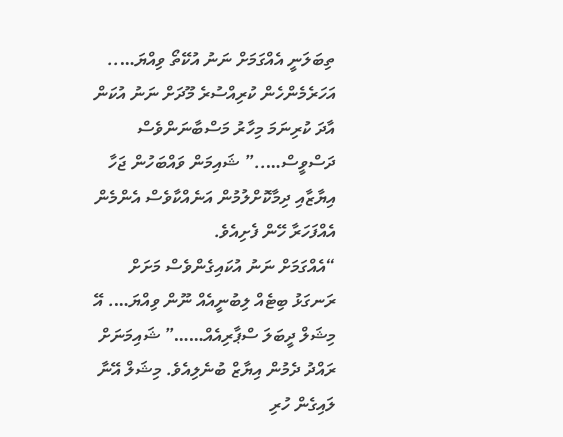ތިބަލަނީ އެއްގަމަށް ނަނު އުކޭތޯ ވިއްޔަ….. އަހަރެމެންހެން ކުރިއްސުރެ މޫދަށް ނަނު އުކަން އާދަ ކުރިނަމަ މިހާރު މަސްބާނަންވެސް ދަސްވީސް…..” ޝައިމަން ވައްބަހުން ޖަހާ އިޔާޒާއި ދިމާކޮށްލުމުން އަނެއްކާވެސް އެންމެން އެއްފަހަރާ ހޭން ފެށިއެވެ.
“އެއްގަމަށް ނަނު އުކައިގެންވެސް މަށަށް ރަނގަޅު ބިޓެއް ލިބުނީއެއް ނޫން ވިއްޔަ…. އޭ މިޝަލް ދީބަލަ ސްޕާރިއެއް……” ޝައިމަނަށް ރައްދު ދެމުން އިޔާޒް ބުނެލިއެވެ. މިޝަލް އޭނާ ލައިގެން ހުރި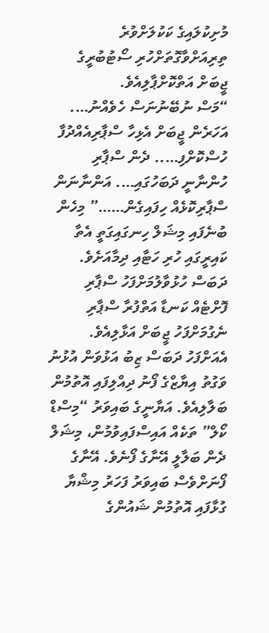މުށިކުލައިގެ ކަކުލަށްވުރެ ތިރިއަށްވާގޮތަށްހުރި ސޯޓުބުރީގެ ޖީބަށް އަތްކޮށްޕާލިއެވެ.
“މަސް ނުބޭނުނަސް ހެވެއްނު…. އަހަރެން ޖީބަށް އެޅިހާ ސްޕާރިއެއްދުފާ ހުސްކޮށްފި….. ދެން ސްޕާރި ހުންނާނީ ދަބަހުގައި…. އަންނާނަން ސްޕާރިކޮޅެއް ހިފައިގެން……” މިހެން ބުނެފައި މިޝަލް ހިނގައިގަތީ އެތާ ކައިރީގައި ހުރި ހަޓާއި ދިމާއަށެވެ. ދަބަސް ހުޅުވާލުމަށްފަހު ސްޕާރި ފޮށްޓެއް ކަނޑާ އަތްފުރާ ސްޕާރި ނެގުމަށްފަހު ޖީބަށް އަޅާލިއެވެ. އެއަށްފަހު ދަބަސް ޒިބު އަޅުވަން އުޅުނު ވަގުތު އިޔާޒްގެ ފޯނު ދިއްލިފައި އޮތުމުން ބަލާލިއެވެ. އަޔާނީގެ ބައިވަރު “މިސްޑް ކޯލް” ތަކެއް އައިސްފައިވުމުން، މިޝަލް ދެން ބަލާލީ އޭނާގެ ފޯނެވެ. އޭނާގެ ފޯނަށްވެސް ބައިވަރު ފަހަރު މިޝްޔާ ގުޅާފައި އޮތުމުން ޝައުންގެ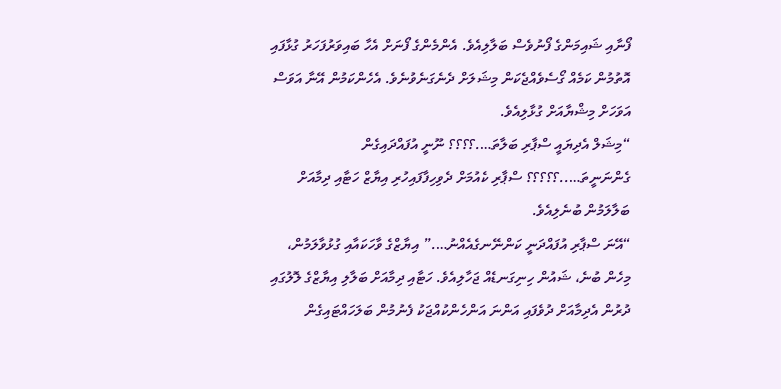ފޯނާއި ޝައިމަންގެ ފޯނުވެސް ބަލާލިއެވެ. އެންމެންގެ ފޯނަށް އެހާ ބައިވަރުފަހަރު ގުޅާފައި އޮތުމުން ކަމެއް ގޯސެވެއްޖެކަން މިޝަލަށް ދެނެގަނެވުނެވެ. އެހެންކަމުން އޭނާ އަވަސް އަވަހަށް މިޝްޔާއަށް ގުޅާލިއެވެ.
“މިޝަލް އެދިޔައީ ސްޕާރި ބަލާތަ….؟؟؟؟ ނޫނީ އުފައްދައިގެން ގެންނަނީތަ…..؟؟؟؟؟ ސްޕާރި ކެއުމަށް ދެވިހިފާފައިހުރި އިޔާޒް ހަޓާއި ދިމާއަށް ބަލާލަމުން ބުނެލިއެވެ.
“އޭނަ ސްޕާރި އުފައްދަނީ ކަންނޭނގެއެއްނު….” އިޔާޒްގެ ވާހަކައާއި ގުޅުވާލަމުން، މިހެން ބުނެ، ޝައުން ހިނިގަނޑެއް ޖަހާލިއެވެ. ހަޓާއި ދިމާއަށް ބަލާލި އިޔާޒްގެ ލޮލުގައި ދުރުން އެދިމާއަށް ދުވެފައި އަންނަ އަންހެންކުއްޖަކު ފެނުމުން ބަލަހައްޓައިގެން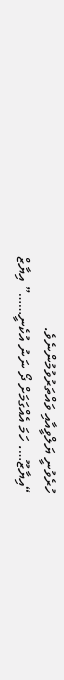ހުރެވުނީ ޔަލްވީއާއި ވައްތަރުވުމުންނެވެ.
“އިޔާޒޫ…. ހަމަ އެއްގަމަށް ދޯ ނަނު އުކެނީ……” އިޔާޒް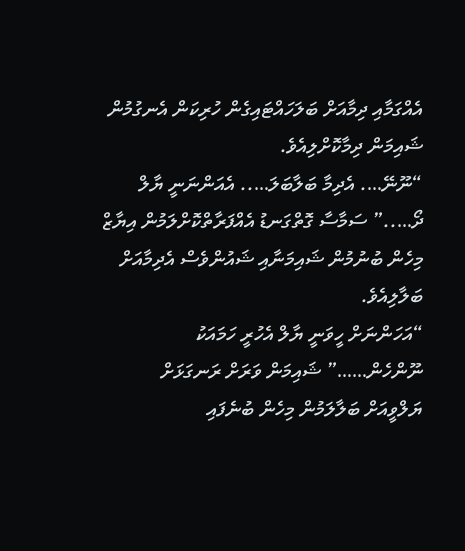އެއްގަމާއި ދިމާއަށް ބަލަހައްޓައިގެން ހުރިކަން އެނގުމުން ޝައިމަން ދިމާކޮށްލިއެވެ.
“ނޫނޭ…. އެދިމާ ބަލާބަލަ….. އެއަންނަނީ ޔާލް ދޯ…..” ސަމާސާ ގޮތްގަނޑު އެއްފަރާތްކޮށްލަމުން އިޔާޒް މިހެން ބުނުމުން ޝައިމަނާއި ޝައުންވެސް އެދިމާއަށް ބަލާލިއެވެ.
“އަހަންނަށް ހީވަނީ ޔާލް އެހުރީ ހަމައަކު ނޫންހެން……” ޝައިމަން ވަރަށް ރަނގަޅަށް ޔަލްވީއަށް ބަލާލަމުން މިހެން ބުނެފައި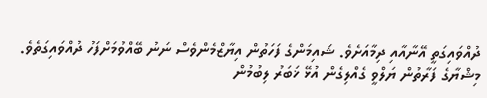ދުއްވައިގަތީ އޭނާއާއި ދިމާއަށެވެ. ޝައިމަންގެ ފަހަތުން އިޔާޒްމެންވެސް ނަނު ބޭއްވުމަށްފަހު ދުއްވައިގަތެވެ.
މިޝްޔާގެ ފަރާތުން ޔަލްވީ ގެއްލިގެން އުޅޭ ޚަބަރު ލިބުމުން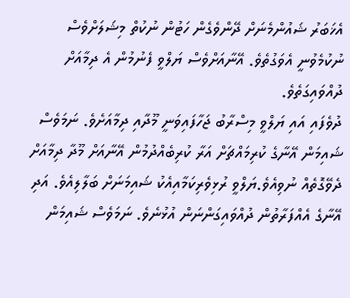އެޚަބަރު ޝައުންމެނަށް ދޭންވެގެން ހަޓުން ނުކުތް މިޝަލަށްވެސް ނުކުމެވުނީ އެވަގުތެވެ. އޭނާއަށްވެސް ޔަލްވީ ފެނުމުން އެ ދިމާއަށް ދުއްވައިގަތެވެ.
ދުވެފައި އައި ޔަލްވީ މިސްރާބު ޖަހާފައިވަނީ މޫދާއި ދިމާއަށެވެ. ނަމަވެސް ޝައިމަން އޭނާގެ ކުރިމައްޗަށް އަރާ ކުރިބެއްދުމުން އޭނާއަށް މޫދާ ދިމާއަށް ދެވޭގޮތެއް ނުވިއެވެ.ޔަލްވީ ރުޅިވެރިކަމާއިއެކު ޝައިމަނަށް ބަލާލިއެވެ. އަދި އޭނާގެ އެއްފަރާތުން ދުއްވައިގަންނަން އުޅުނެވެ. ނަމަވެސް ޝައިމަން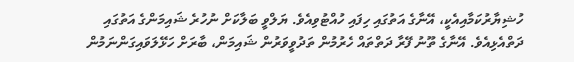ހުޝިޔާރުކަމާއިއެކީ، އޭނާގެ އަތުގައި ހިފައި ހުއްޓުވިއެވެ. ޔަލްވީ ބަލާކަށް ނުހުރެ ޝައިމަންގެ އަތުގައި ދަތްއެޅިއެވެ. އޭނާގެ ތޫނު ފޭރާ ދަތްތައް ހެރުމުން ތަދުވީވަރުން ޝައިމަން، ބާރަށް ހަޅޭލަވައިގަންނަމުން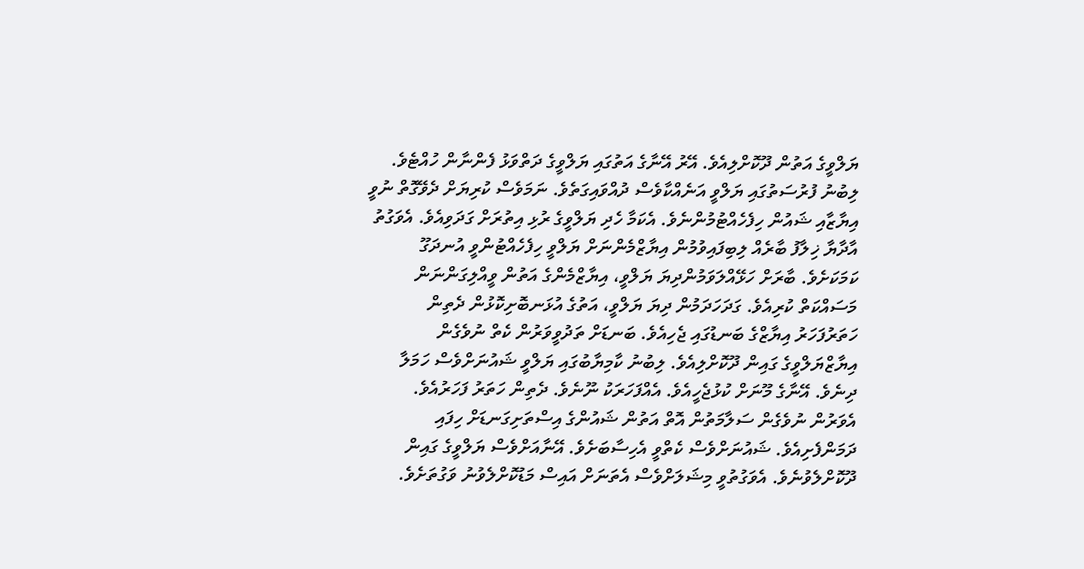ޔަލްވީގެ އަތުން ދޫކޮށްލިއެވެ. އޭރު އޭނާގެ އަތުގައި ޔަލްވީގެ ދަތްވަޅު ފެންނާން ހުއްޓެވެ. ލިބުނު ފުރުސަތުގައި ޔަލްވީ އަނެއްކާވެސް ދުއްވައިގަތެވެ. ނަމަވެސް ކުރިޔަށް ދެވޭގޮތް ނުވީ އިޔާޒާއި ޝައުން ހިފެހެއްޓުމުންނެވެ. އެކަމާ ހެދި ޔަލްވީގެ ރުޅި އިތުރަށް ގަދަވިއެވެ. އެވަގުތު އާދާޔާ ޚިލާފު ބާރެއް ލިބިފައިވުމުން އިޔާޒްމެންނަށް ޔަލްވީ ހިފެހެއްޓުންވީ އުނދަގޫ ކަމަކަށެވެ. ބާރަށް ހަޅޭއްލަވަމުންދިޔަ ޔަލްވީ، އިޔާޒްމެންގެ އަތުން ވީއްލިގަންނަން މަސައްކަތް ކުރިއެވެ. ގަދަހަދަމުން ދިޔަ ޔަލްވީ، އަތުގެ އުޅަނބޮށިކޮޅުން ދެތިން ހަތަރުފަހަރު އިޔާޒްގެ ބަނޑުގައި ޖެހިއެވެ. ބަނޑަށް ތަދުވީވަރުން ކެތް ނުވެގެން އިޔާޒްޔަލްވީގެ ގައިން ދޫކޮށްލިއެވެ. ލިބުނު ކާމިޔާބުގައި ޔަލްވީ ޝައުނަށްވެސް ހަމަލާ ދިނެވެ. އޭނާގެ މޫނަށް ކުޅުޖެހީއެވެ. އެއްފަހަރަކު ނޫނެވެ. ދެތިން ހަތަރު ފަހަރުއެވެ. އެވަރުން ނުވެގެން ސަލާމަތުން އޮތް އަތުން ޝައުންގެ އިސްތަށިގަނޑަށް ހިފައި ދަމަންފެށިއެވެ. ޝައުނަށްވެސް ކެތްވީ އެހިސާބަށެވެ. އޭނާއަށްވެސް ޔަލްވީގެ ގައިން ދޫކޮށްލެވުނެވެ. އެވަގުތުވީ މިޝަލަށްވެސް އެތަނަށް އައިސް މަޑުކޮށްލެވުނު ވަގުތަށެވެ.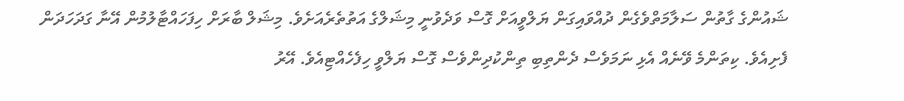ޝައުންގެ ގާތުން ސަލާމަތްވެގެން ދުއްވައިގަން ޔަލްވީއަށް ގޮސް ވަދެވުނީ މިޝަލްގެ އަތުތެރެއަށެވެ. މިޝަލް ބާރަށް ހިފަހައްޓާލުމުން އޭނާ ގަދަހަދަން ފެށިއެވެ. ކިތަންމެ ވޭނެއް އެޅި ނަމަވެސް ދެންތިބި ތިންކުދިންވެސް ގޮސް ޔަލްވީ ހިފެހެއްޓިއެވެ. އޭރު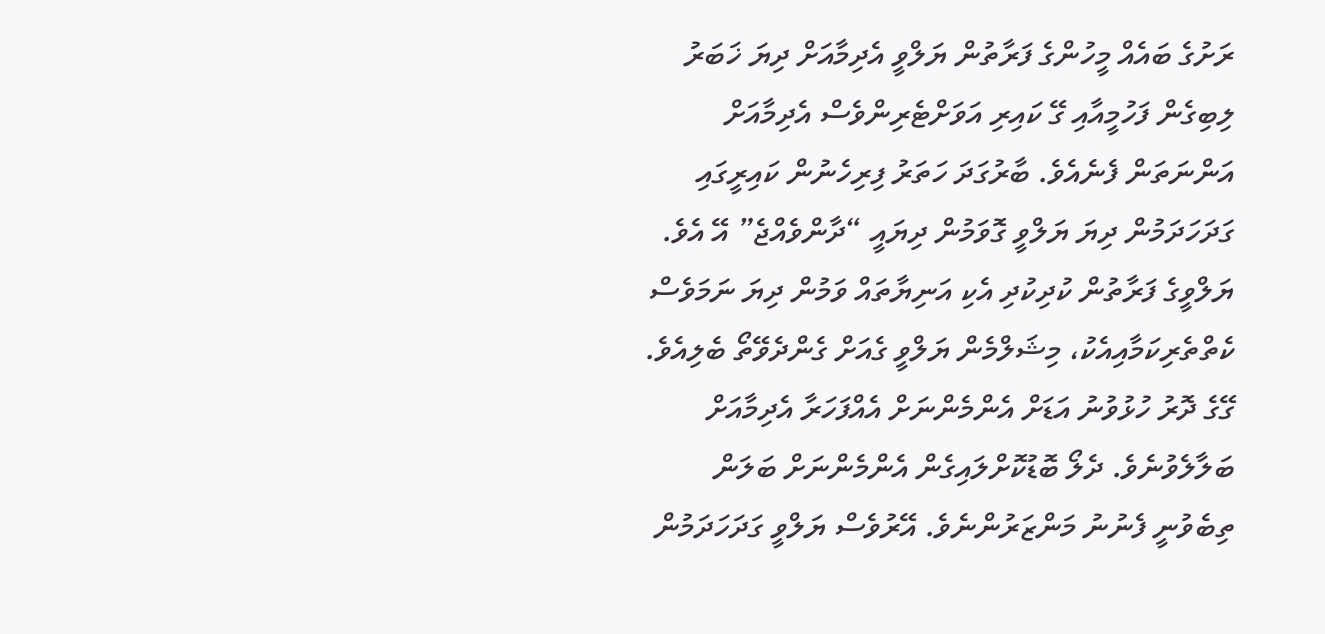ރަށުގެ ބައެއް މީހުންގެ ފަރާތުން ޔަލްވީ އެދިމާއަށް ދިޔަ ޚަބަރު ލިބިގެން ފަހުމީއާއި ގޭ ކައިރި އަވަށްޓެރިންވެސް އެދިމާއަށް އަންނަތަން ފެނެއެވެ. ބާރުގަދަ ހަތަރު ފިރިހެނުން ކައިރީގައި ގަދަހަދަމުން ދިޔަ ޔަލްވީ ގޮވަމުން ދިޔައީ “ދާންވެއްޖެ” އޭ އެވެ. ޔަލްވީގެ ފަރާތުން ކުދިކުދި އެކި އަނިޔާތައް ވަމުން ދިޔަ ނަމަވެސް ކެތްތެރިކަމާއިއެކު، މިޝަލްމެން ޔަލްވީ ގެއަށް ގެންދެވޭތޯ ބެލިއެވެ.
ގޭގެ ދޮރު ހުޅުވުނު އަޑަށް އެންމެންނަށް އެއްފަހަރާ އެދިމާއަށް ބަލާލެވުނެވެ. ދެލޯ ބޮޑުކޮށްލައިގެން އެންމެންނަށް ބަލަން ތިބެވުނީ ފެނުނު މަންޒަރުންނެވެ. އޭރުވެސް ޔަލްވީ ގަދަހަދަމުން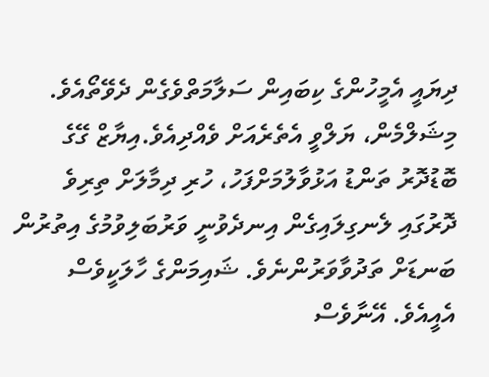ދިޔައީ އެމީހުންގެ ކިބައިން ސަލާމަތްވެގެން ދެވޭތޯއެވެ. މިޝަލްމެން، ޔަލްވީ އެތެރެއަށް ވެއްދިއެވެ.އިޔާޒް ގޭގެ ބޮޑުދޮރު ތަންޑު އަޅުވާލުމަށްފަހު، ހުރި ދިމާލަށް ތިރިވެ ދޮރުގައި ލެނގިލައިގެން އިނދެވުނީ ވަރުބަލިވުމުގެ އިތުރުން ބަނޑަށް ތަދުވާވަރުންނެވެ. ޝައިމަންގެ ހާލަކީވެސް އެއީއެވެ. އޭނާވެސް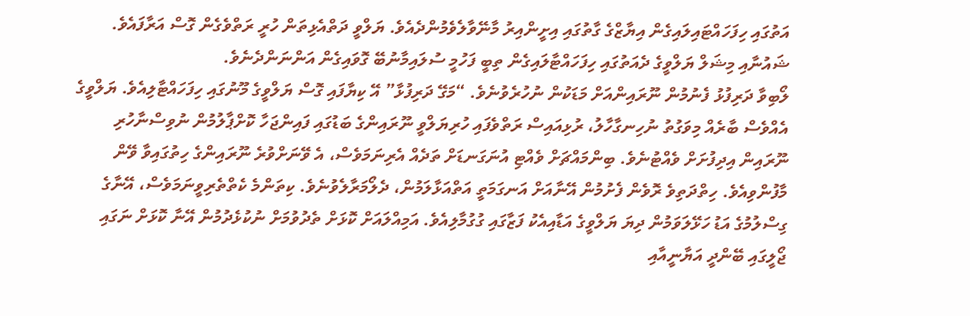އަތުގައި ހިފަހައްޓައިލައިގެން އިޔާޒްގެ ގާތުގައި އިށީންއިރު މާނޭވާލެވެމުންދެއެވެ. ޔަލްވީ ދަތްއެޅިތަން ހުރީ ރަތްވެގެން ގޮސް އަރާފައެވެ. ޝައުނާއި މިޝަލް ޔަލްވީގެ ދެއަތުގައި ހިފަހައްޓާލައިގެން ތިބީ ފަހުމީ ސުލައިމާނުބޭ ގޮވައިގެން އަންނަންދެނެވެ.
ލޯބިވާ ދަރިފުޅު ފެނުމުން ނޫރައިންއަށް މަޑަކުން ނުހުރެވުނެވެ. “މަގޭ ދަރިފުޅާ” އޭ ކިޔާފައި ގޮސް ޔަލްވީގެ މޫނުގައި ހިފަހައްޓާލިއެވެ. ޔަލްވީގެ އެއްވެސް ބާރެއް މިވަގުތު ނުހިނގާހާލު، ރުޅިއައިސް ރަތްވެފައި ހުރިޔަލްވީ ނޫރައިންގެ ބަޑުގައި ފައިންޖަހާ ކޮށްޕާލުމުން ނުވިސްނާހުރި ނޫރައިން އިދިފުށަށް ވެއްޓުނެވެ. ބިންމައްޗަށް ވެއްޓި އުނަގަނޑަށް ތަދެއް އެރިނަމަވެސް، އެ ވޭނަށްވުރެ ނޫރައިންގެ ހިތުގައިވާ ވޭން މާފުންވިއެވެ. ހިތްދަތިވެ ރޮވެން ފެށުމުން އޭނާއަށް އަނގަމަތީ އަތްއަޅާލަމުން، ދެލޯމަރާލެވުނެވެ. ކިތަންމެ ކެތްތެރިވީނަމަވެސް، އޭނާގެ ގިސްލުމުގެ އަޑު ހަޅޭލަވަމުން ދިޔަ ޔަލްވީގެ އަޑާއިއެކު ފަޒާގައި ގުގުމާލިއެވެ. އަމިއްލައަށް ކޮޅަށް ތެދުވުމަށް ނުކުޅެދުމުން އޭނާ ކޮޅަށް ނަގައި ޖޯލީގައި ބޭންދީ އަޔާނީއާއި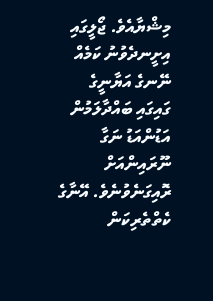މިޝްޔާއެވެ. ޖޯލީގައި އިށީނދެވުނު ކަމެއް ނޭނގެ އަޔާނީގެ ގައިގައި ބައްދާލަމުން އަޑުންއަޑު ނަގާ ނޫރައިންއަށް ރޮއިގަނެވުނެވެ. އޭނާގެ ކެތްތެރިކަން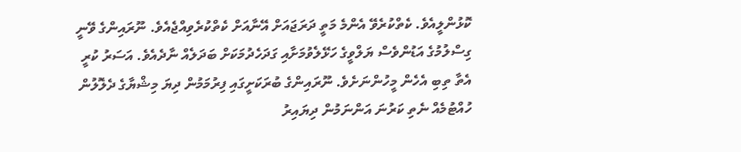ކޮޅުންލީއެވެ. ކެތްކުރެވޭ އެންމެ މަތީ ދަރަޖައަށް އޭނާއަށް ކެތްކުރެވިއްޖެއެވެ. ނޫރައިންގެ ވޭނީ ގިސްލުމުގެ އަޑުންވެސް ޔަލްވީގެ ހަޅޭލެވުމަށާއި ގަދަހެދުމަކަށް ބަދަލެއް ނާދެއެވެ. އަސަރު ކުރީ އެތާ ތިބި އެހެން މީހުންނަށެވެ. ނޫރައިންގެ ބުރަކަށީގައި ފިރުމަމުން ދިޔަ މިޝްޔާގެ ދެލޮލުން ހުއްޓުމެއް ނެތި ކަރުނަ އަންނަމުން ދިޔައިރު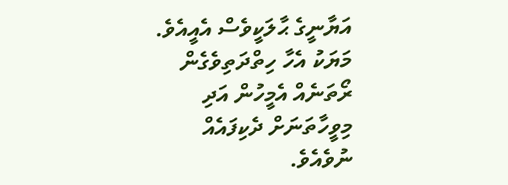އަޔާނީގެ ޙާލަކީވެސް އެއީއެވެ. މަޔަކު އެހާ ހިތްދަތިވެގެން ރޯތަނެއް އެމީހުން އަދި މިވީހާތަނަށް ދެކިފައެއް ނުވެއެވެ.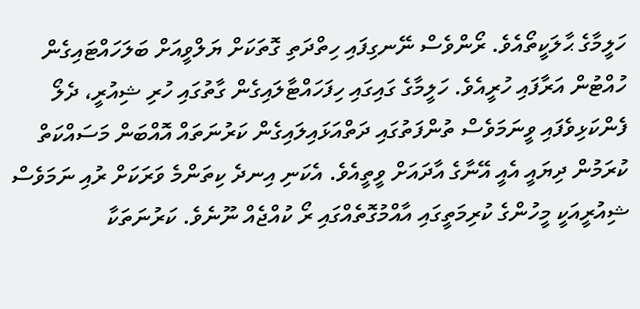ހަލީމާގެ ޙާލަކީތޯއެވެ. ރޯންވެސް ނޭނގިފައި ހިތްދަތި ގޮތަކަށް ޔަލްވީއަށް ބަލަހައްޓައިގެން ހުއްޓުން އަރާފައި ހުރީއެވެ. ހަލީމާގެ ގައިގައި ހިފަހައްޓާލައިގެން ގާތުގައި ހުރި ޝިއުރީ، ދެލޯ ފެންކަޅިވެފައި ވީނަމަވެސް ތުންފަތުގައި ދަތްއަޅައިލައިގެން ކަރުނަތައް އޮއްބަން މަސައްކަތް ކުރަމުން ދިޔައީ އެއީ އޭނާގެ އާދައަށް ވީތީއެވެ. އެކަނި އިނދެ ކިތަންމެ ވަރަކަށް ރުއި ނަމަވެސް ޝިއުރީއަކީ މީހުންގެ ކުރިމަތީގައި އާއްމުގޮތެއްގައި ރޯ ކުއްޖެއް ނޫނެވެ. ކަރުނަތަކާ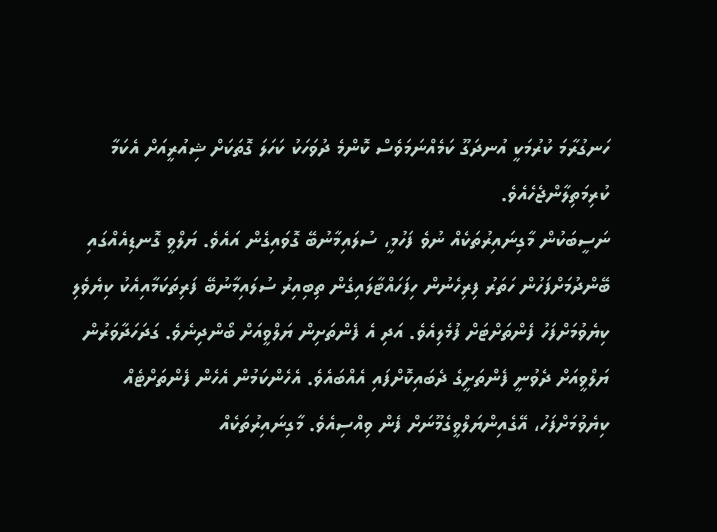ހަނގުރާމަ ކުރުމަކީ އުނދަގޫ ކަމެއްނަމަވެސް ކޮންމެ ދުވަހަކު ކަހަލަ ގޮތަކަށް ޝިއުރީއަށް އެކަމާ ކުރިމަތިލާންޖެހެއެވެ.
ނަސީބަކުން މާގިނައިރުތަކެއް ނުވެ ފަހުމީ، ސުލައިމާނުބޭ ގޮވައިގެން އައެވެ. ޔަލްވީ ގޮނޑިއެއްގައި ބޭންދުމަށްފަހުން ހަތަރު ފިރިހެނުން ހިފަހައްޓާލައިގެން ތިބިއިރު ސުލައިމާނުބޭ ފަރިތަކަމާއިއެކު ކިޔެވެލި ކިޔެވުމަށްފަހު ފެންތަށްޓަށް ފުމެލިއެވެ. އަދި އެ ފެންތަށިން ޔަލްވީއަށް ބޯންދިނެވެ. ގަދަހަދާވަރުން ޔަލްވީއަށް ދެވުނީ ފެންތަށީގެ ދެބައިކޮށްފައި އެއްބައެވެ. އެހެންކަމުން އެހެން ފެންތަށްޓެއް ކިޔެވުމަށްފަހު، އޭގެއިންޔަލްވީގެމޫނަށް ފެން ވިއްސިއެވެ. މާގިނައިރުތަކެއް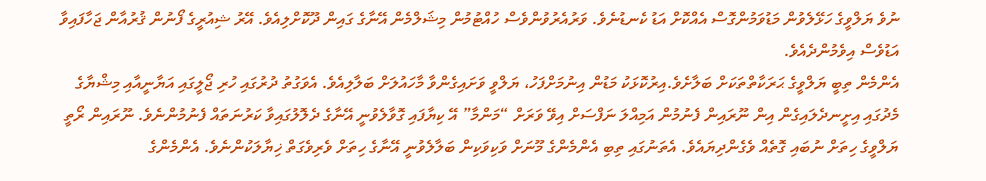ނުވެ ޔަލްވީގެ ހަޅޭލެވުން މަޑުވަމުންގޮސް އެއްކޮށް އަޑު ކެނޑުނެވެ. ވަރުއެރުވުންވެސް ހުއްޓުމުން މިޝަލްމެން އޭނާގެ ގައިން ދޫކޮށްލިއެވެ. އޭރު ޝިއުރީގެ ފޯނުން ޤުރުއާން ޖަހާފައިވާ އަޑުވެސް އިވެމުންދެއެވެ.
އެންމެން ތިބީ ޔަލްވީގެ ޙަރަކާތްތަކަށް ބަލާށެވެ.އިރުކޮޅަކު މަޑުން އިނުމަށްފަހު، ޔަލްވީ ވަށައިގެންވާ މާހައުލަށް ބަލާލިއެވެ. އެވަގުތު ދުރުގައި ހުރި ޖޯލީގައި އަޔާނީއާއި މިޝްޔާގެ މެދުގައި އިށީނދެލައިގެން އިން ނޫރައިން ފެނުމުން އަމިއްލަ ނަފްސަށް އިވޭ ވަރަށް “މަންމާ” އޭ ކިޔާފައި ގޮވާލެވުނީ އޭނާގެ ދެލޮލުގައިވާ ކަރުނަތައް ފެނުމުންނެވެ. ނޫރައިން ރޯތީ ޔަލްވީގެ ހިތަށް ނުބައި ގޮތެއް ވެގެންދިޔައެވެ. އެތަނުގައި ތިބި އެންމެންގެ މޫނަށް ވަކިވަކިން ބަލާލެވުނީ އޭނާގެ ހިތަށް ވެރިވެގަތް ޚިޔާލަކުންނެވެ. އެންމެންގެ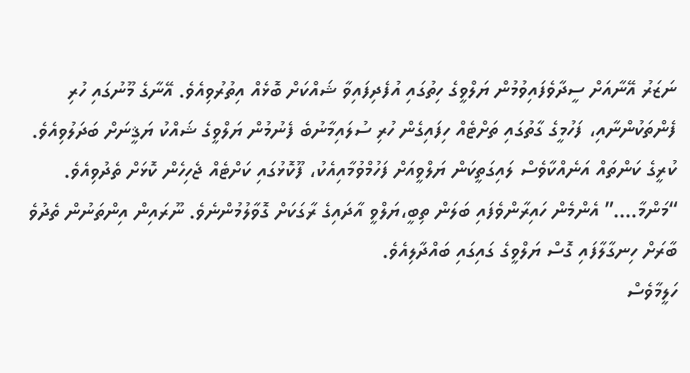ނަޒަރު އޭނާއަށް ސީދާވެފައިވުމުން ޔަލްވީގެ ހިތުގައި އުފެދިފައިވާ ޝައްކަށް ބޮޅެއް އިތުރުވިއެވެ. އޭނާގެ މޫނުގައި ހުރި ފެންތަކުންނާއި، ފަހުމީގެ ގާތުގައި ތަށްޓެއް ހިފައިގެން ހުރި ސުލައިމާނުބެ ފެނުމުން ޔަލްވީގެ ޝައްކު ޔަޤީނަށް ބަދަލުވިއެވެ. ކުރީގެ ކަންތައް އަނެއްކާވެސް ލައިގަތީކަން ޔަލްވީއަށް ފަހުމްވުމާއިއެކު، ފޫކޮޅުގައި ކަށްޓެއް ޖެހިހެން ކޮޅަށް ތެދުވިއެވެ.
“މަންމާ….” އެންމެން ހައިރާންވެފައި ބަލަން ތިބީ،ޔަލްވީ އާދައިގެ ރާގަކަށް ގޮވާލުމުންނެވެ. ނޫރައިން އިންތަނުން ތެދުވެ ބާރަށް ހިނގާލާފައި ގޮސް ޔަލްވީގެ ގައިގައި ބައްދާލިއެވެ.
ހަލީމާވެސް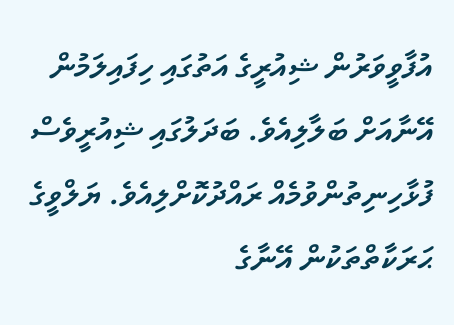އުފާވީވަރުން ޝިއުރީގެ އަތުގައި ހިފައިލަމުން އޭނާއަށް ބަލާލިއެވެ. ބަދަލުގައި ޝިއުރީވެސް ފުޅާހިނިތުންވުމެއް ރައްދުކޮށްލިއެވެ. ޔަލްވީގެ ޙަރަކާތްތަކުން އޭނާގެ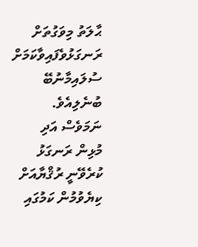ޙާލަތު މިވަގުތަށް ރަނގަޅުވެފައިވާކަމަށް ސުލައިމާނުބޭ ބުނެލިއެވެ. ނަމަވެސް އަދި މުޅިން ރަނގަޅު ކުރެވޭނީ ރުޤްޔާއަށް ކިޔެވުމުން ކަމުގައި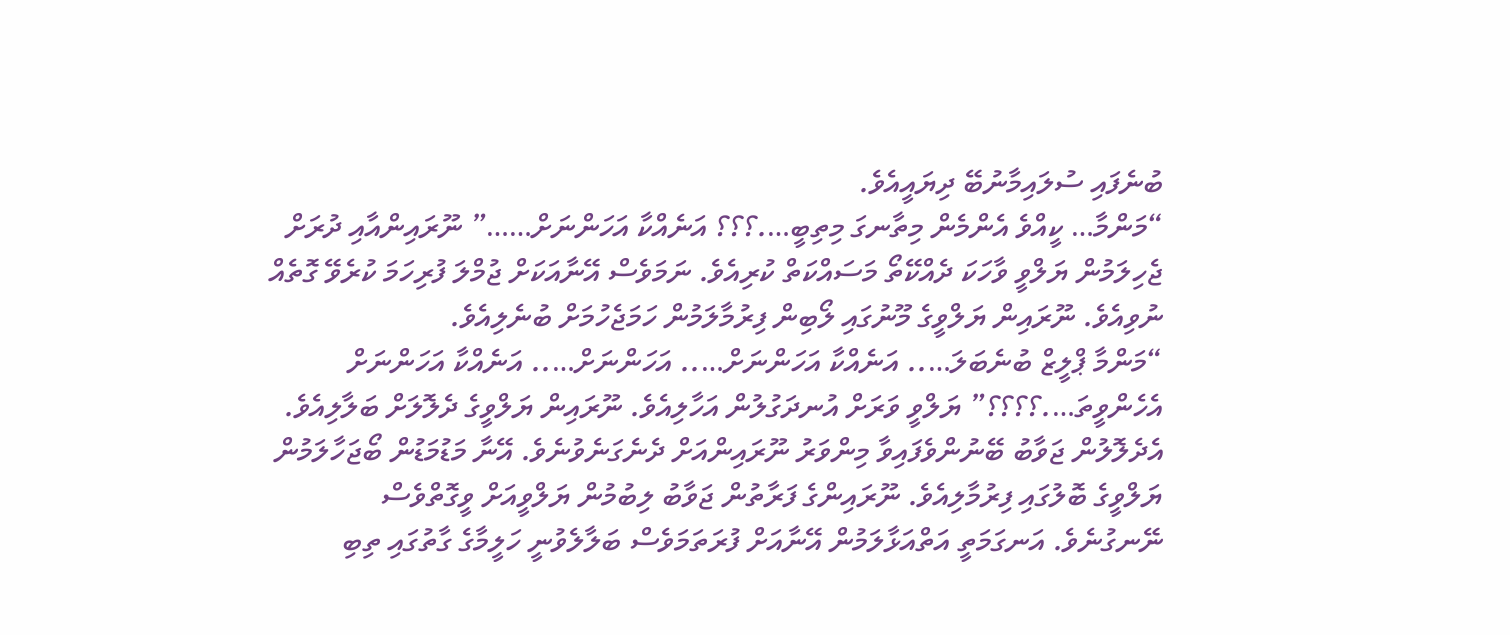ބުނެފައި ސުލައިމާނުބޭ ދިޔައީއެވެ.
“މަންމާ… ކީއްވެ އެންމެން މިތާނގަ މިތިބީ….؟؟؟ އަނެއްކާ އަހަންނަށް……” ނޫރައިންއާއި ދުރަށް ޖެހިލަމުން ޔަލްވީ ވާހަކަ ދެއްކޭތޯ މަސައްކަތް ކުރިއެވެ. ނަމަވެސް އޭނާއަކަށް ޖުމްލަ ފުރިހަމަ ކުރެވޭ ގޮތެއް ނުވިއެވެ. ނޫރައިން ޔަލްވީގެ މޫނުގައި ލޯބިން ފިރުމާލަމުން ހަމަޖެހުމަށް ބުނެލިއެވެ.
“މަންމާ ޕްލީޒް ބުނެބަލަ….. އަނެއްކާ އަހަންނަށް….. އަހަންނަށް….. އަނެއްކާ އަހަންނަށް އެހެންވީތަ….؟؟؟؟” ޔަލްވީ ވަރަށް އުނދަގުލުން އަހާލިއެވެ. ނޫރައިން ޔަލްވީގެ ދެލޮލަށް ބަލާލިއެވެ. އެދެލޮލުން ޖަވާބު ބޭނުންވެފައިވާ މިންވަރު ނޫރައިންއަށް ދެނެގަނެވުނެވެ. އޭނާ މަޑުމަޑުން ބޯޖަހާލަމުން ޔަލްވީގެ ބޮލުގައި ފިރުމާލިއެވެ. ނޫރައިންގެ ފަރާތުން ޖަވާބު ލިބުމުން ޔަލްވީއަށް ވީގޮތްވެސް ނޭނގުނެވެ. އަނގަމަތީ އަތްއަޅާލަމުން އޭނާއަށް ފުރަތަމަވެސް ބަލާލެވުނީ ހަލީމާގެ ގާތުގައި ތިބި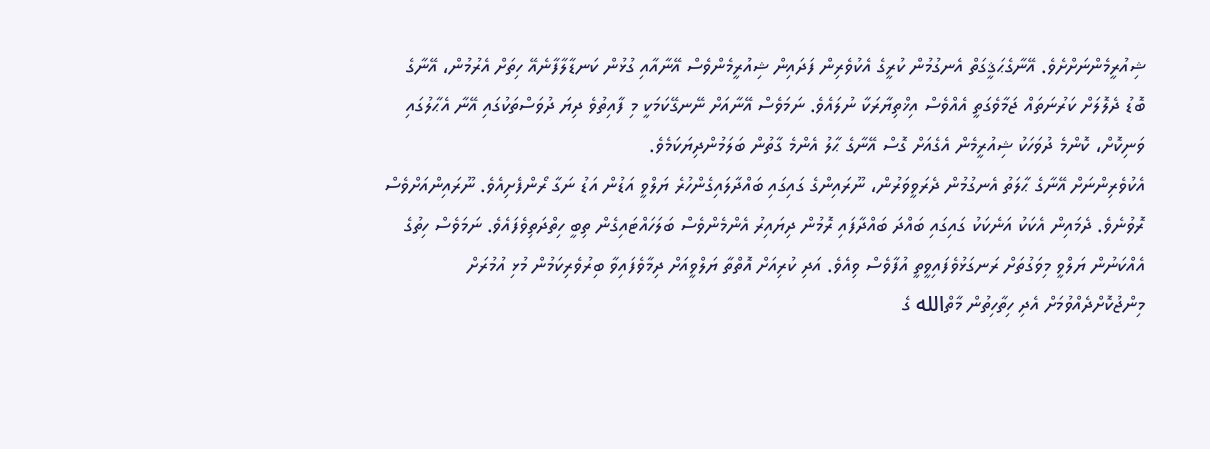ޝިއުރީމެންނަށްށެވެ. އޭނާގެޙަޤީގަތް އެނގުމުން ކުރީގެ އެކުވެރިން ފަދައިން ޝިއުރީމެންވެސް އޭނާއާއި ގުޅުން ކަނޑާލާފާނެއޭ ހިތަށް އެރުމުން، އޭނާގެ ބޮޑު ދެލޮލަށް ކަރުނަތައް ޖަމާވެގަތީ އެއްވެސް އިޚްތިޔާރަކާ ނުލައެވެ. ނަމަވެސް އޭނާއަށް ނޭނގޭކަމަކީ މި ފާއިތުވެ ދިޔަ ދުވަސްތަކުގައި އޭނާ އެޙާލުގައި ވަނިކޮށް، ކޮންމެ ދުވަހަކު ޝިއުރީމެން އެގެއަށް ގޮސް އޭނާގެ ޙާލު އެންމެ ގާތުން ބަލަމުންދިޔަކަމެވެ.
އެކުވެރިންނަށް އޭނާގެ ޙާލަތު އެނގުމުން ދެރަވީވަރުން، ނޫރައިންގެ ގައިގައި ބައްދާލައިގެންހުރެ ޔަލްވީ އަޑުން އަޑު ނަގާ ރޯންފެށިއެވެ. ނޫރައިންއަށްވެސް ރޮވުނެވެ. ދެމައިން އެކަކު އަނެކަކު ގައިގައި ބައްދަ ބައްދާފައި ރޮމުން ދިޔައިރު އެންމެންވެސް ބަލަހައްޓައިގެން ތިބީ ހިތްދަތިވެފައެވެ. ނަމަވެސް ހިތުގެ އެއްކަނުން ޔަލްވީ މިވަގުތަށް ރަނގަޅުވެފައިވީތީ އުފާވެސް ވިއެވެ. އަދި ކުރިއަށް އޮތްތާ ޔަލްވީއަށް ދިމާވެފައިވާ ބިރުވެރިކަމުން މުޅި އުމުރަށް މިންޖުކޮށްދެއްވުމަށް އެދި ހިތާހިތުން މާތްالله ގެ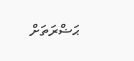ޙަޟްރަތަށް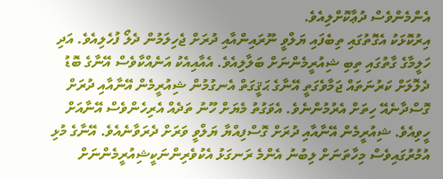އެންމެންވެސް ދުޢާކޮށްލިއެވެ.
އިރުކޮޅަކު އެގޮތުގައި ތިބެފައި ޔަލްވީ ނޫރައިންއާއި ދުރަށް ޖެހިލަމުން ދެލޯ ފުހެލިއެވެ. އަދި ހަލީމާގެ ގާތުގައި ތިބި ޝިއުރީމެންނަށް ބަލާލިއެވެ. އެއާއިއެކު އަނެއްކާވެސް އޭނާގެ ބޮޑު ދެލޮލަށް ކަރުނަތައް ޖަމާވެގަތީ އޭނާގެ ޙަޤީގަތް އެނގުމުން ޝިއުރީމެން އޭނާއާއި ދުރަށް ގޮސްދާނެއޭ ހިތަށް އެރުމުންނެވެ. އެވަގުތު މެޔަށް ހޫނު ތަދެއް އެރިހެންވެސް އޭނާއަށް ހީވިއެވެ. ޝިއުރީމެން އޭނާއާއި ދުރަށް ގޮސްފިއްޔާ ޔަލްވީ ވަރަށް ދެރަވާނެއެވެ. އޭނާގެ މުޅި އުމުރުގައިވެސް މިހާތަނަށް ލިބުނު އެންމެ ރަނގަޅު އެކުވެރިންނަކީޝިއުރީމެންނަށް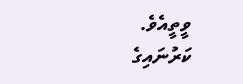ވީތީއެވެ.
ކަރުނައިގެ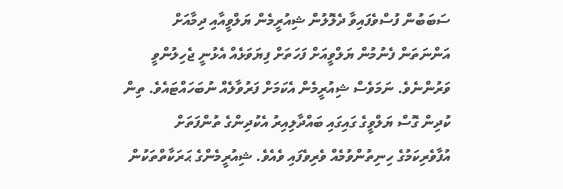ސަބަބުން ފުސްވެފައިވާ ދެލޮލުން ޝިއުރީމެން ޔަލްވީއާއި ދިމާއަށް އަންނަތަން ފެނުމުން ޔަލްވީއަށް ފަހަތަށް ފިޔަވަޅެއް އެޅުނީ ޖެހިލުންވީ ވަރުންނެވެ. ނަމަވެސް ޝިއުރީމެން އެކަމަށް ފަރުވާލެއް ނުބަހައްޓައެވެ. ތިން ކުދިން ގޮސް ޔަލްވީގެ ގައިގައި ބައްދާލިއިރު އެކުދިންގެ ތުންފަތަށް އުފާވެރިކަމުގެ ހިނިތުންވުމެއް ވެރިވެފައި ވެއެވެ. ޝިއުރީމެންގެ ޙަރަކާތްތަކުން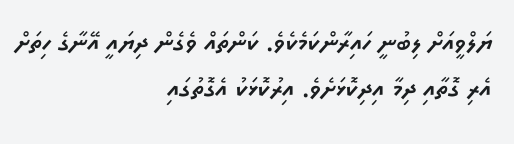ޔަލްވީއަށް ލިބުނީ ހައިރާންކަމެކެވެ. ކަންތައް ވެގެން ދިޔައީ އޭނާގެ ހިތަށް އެރި ގޮތާއި ދިމާ އިދިކޮޅަށެވެ. އިރުކޮޅަކު އެގޮތުގައި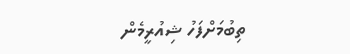ތިބުމަށްފަހު ޝިއުރީމެން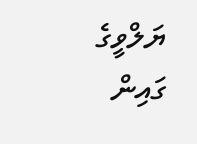ޔަލްވީގެ ގައިން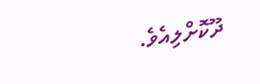ދޫކޮށްލިއެވެ.